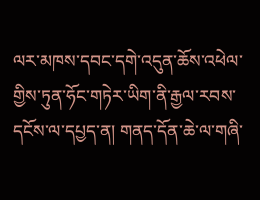ལར་མཁས་དབང་དགེ་འདུན་ཆོས་འཕེལ་གྱིས་ཏུན་ཧོང་གཏེར་ཡིག་ནི་རྒྱལ་རབས་དངོས་ལ་དཔྱད་ན། གནད་དོན་ཆེ་ལ་གཞི་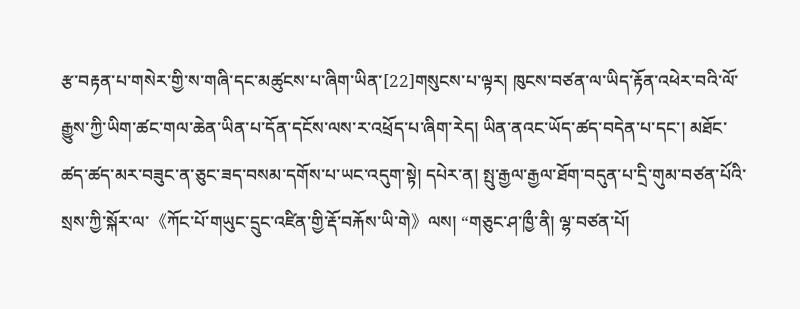རྩ་བརྟན་པ་གསེར་གྱི་ས་གཞི་དང་མཚུངས་པ་ཞིག་ཡིན་[22]གསུངས་པ་ལྟར། ཁུངས་བཙན་ལ་ཡིད་རྟོན་འཕེར་བའི་ལོ་རྒྱུས་ཀྱི་ཡིག་ཚང་གལ་ཆེན་ཡིན་པ་དོན་དངོས་ལས་ར་འཕྲོད་པ་ཞིག་རེད། ཡིན་ནའང་ཡོད་ཚད་བདེན་པ་དང་། མཐོང་ཚད་ཚད་མར་བཟུང་ན་ཅུང་ཟད་བསམ་དགོས་པ་ཡང་འདུག་སྟེ། དཔེར་ན། སྤུ་རྒྱལ་རྒྱལ་ཐོག་བདུན་པ་དྲི་གུམ་བཙན་པོའི་སྲས་ཀྱི་སྐོར་ལ་《ཀོང་པོ་གཡུང་དྲུང་འཛིན་གྱི་རྡོ་བརྐོས་ཡི་གེ》ལས། “གཅུང་ཤ་ཁྱྀ་ནི། ལྷ་བཙན་པོ།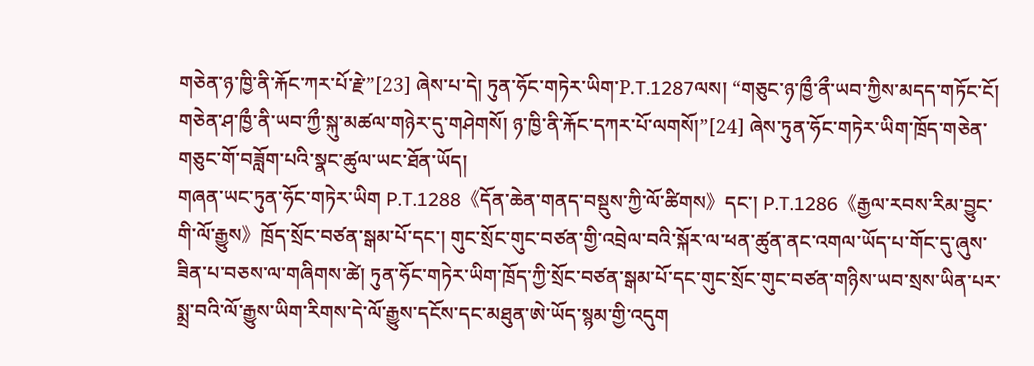གཅེན་ཉ་ཁྱི་ནི་རྐོང་ཀར་པོ་རྗེ་”[23] ཞེས་པ་དེ། ཏུན་ཧོང་གཏེར་ཡིག་P.T.1287ལས། “གཅུང་ཉ་ཁྱྀ་ནྀ་ཡབ་ཀྱིས་མདད་གཏོང་ངོ། གཅེན་ཤ་ཁྱྀ་ནི་ཡབ་ཀྱྀ་སྐུ་མཚལ་གཉེར་དུ་གཤེགསོ། ཉ་ཁྱི་ནི་རྐོང་དཀར་པོ་ལགསོ།”[24] ཞེས་ཏུན་ཧོང་གཏེར་ཡིག་ཁྲོད་གཅེན་གཅུང་གོ་བཟློག་པའི་སྣང་ཚུལ་ཡང་ཐོན་ཡོད།
གཞན་ཡང་ཏུན་ཧོང་གཏེར་ཡིག P.T.1288《དོན་ཆེན་གནད་བསྡུས་ཀྱི་ལོ་ཚིགས》དང་། P.T.1286《རྒྱལ་རབས་རིམ་བྱུང་གི་ལོ་རྒྱུས》ཁྲོད་སྲོང་བཙན་སྒམ་པོ་དང་། གུང་སྲོང་གུང་བཙན་གྱི་འབྲེལ་བའི་སྐོར་ལ་ཕན་ཚུན་ནང་འགལ་ཡོད་པ་གོང་དུ་ཞུས་ཟིན་པ་བཅས་ལ་གཞིགས་ཚེ། ཏུན་ཧོང་གཏེར་ཡིག་ཁྲོད་ཀྱི་སྲོང་བཙན་སྒམ་པོ་དང་གུང་སྲོང་གུང་བཙན་གཉིས་ཡབ་སྲས་ཡིན་པར་སྨྲ་བའི་ལོ་རྒྱུས་ཡིག་རིགས་དེ་ལོ་རྒྱུས་དངོས་དང་མཐུན་ཨེ་ཡོད་སྙམ་གྱི་འདུག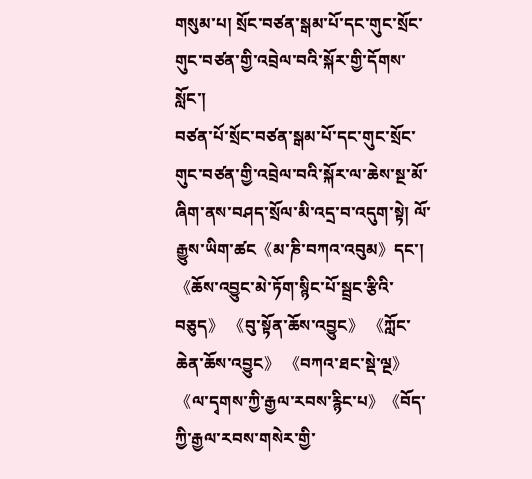གསུམ་པ། སྲོང་བཙན་སྒམ་པོ་དང་གུང་སྲོང་གུང་བཙན་གྱི་འབྲེལ་བའི་སྐོར་གྱི་དོགས་སློང་།
བཙན་པོ་སྲོང་བཙན་སྒམ་པོ་དང་གུང་སྲོང་གུང་བཙན་གྱི་འབྲེལ་བའི་སྐོར་ལ་ཆེས་སྔ་མོ་ཞིག་ནས་བཤད་སྲོལ་མི་འདྲ་བ་འདུག་སྟེ། ལོ་རྒྱུས་ཡིག་ཚང《མ་ཎི་བཀའ་འབུམ》དང་། 《ཆོས་འབྱུང་མེ་ཏོག་སྙིང་པོ་སྦྲང་རྩིའི་བཅུད》 《བུ་སྟོན་ཆོས་འབྱུང》 《ཀློང་ཆེན་ཆོས་འབྱུང》 《བཀའ་ཐང་སྡེ་ལྔ》 《ལ་དྭགས་ཀྱི་རྒྱལ་རབས་རྙིང་པ》《བོད་ཀྱི་རྒྱལ་རབས་གསེར་གྱི་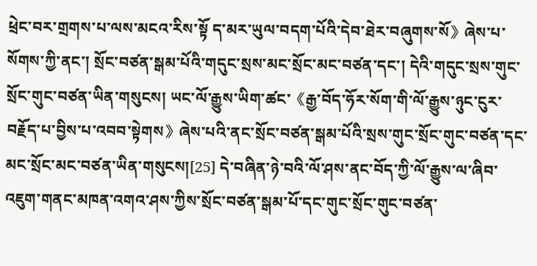ཕྲེང་བར་གྲགས་པ་ལས་མངའ་རིས་སྟོ ད་མར་ཡུལ་བདག་པོའི་དེབ་ཐེར་བཞུགས་སོ》ཞེས་པ་སོགས་ཀྱི་ནང་། སྲོང་བཙན་སྒམ་པོའི་གདུང་སྲས་མང་སྲོང་མང་བཙན་དང་། དེའི་གདུང་སྲས་གུང་སྲོང་གུང་བཙན་ཡིན་གསུངས། ཡང་ལོ་རྒྱུས་ཡིག་ཚང་《རྒྱ་བོད་ཧོར་སོག་གི་ལོ་རྒྱུས་ཉུང་ངུར་བརྗོད་པ་བྱིས་པ་འབབ་སྟེགས》ཞེས་པའི་ནང་སྲོང་བཙན་སྒམ་པོའི་སྲས་གུང་སྲོང་གུང་བཙན་དང་མང་སྲོང་མང་བཙན་ཡིན་གསུངས།[25] དེ་བཞིན་ཉེ་བའི་ལོ་ཤས་ནང་བོད་ཀྱི་ལོ་རྒྱུས་ལ་ཞིབ་འཇུག་གནང་མཁན་འགའ་ཤས་ཀྱིས་སྲོང་བཙན་སྒམ་པོ་དང་གུང་སྲོང་གུང་བཙན་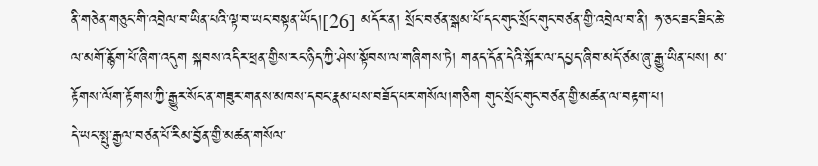ནི་གཅེན་གཅུང་གི་འབྲེལ་བ་ཡིན་པའི་ལྟ་བ་ཡང་བསྟན་ཡོད།[26] མདོར་ན། སྲོང་བཙན་སྒམ་པོ་དང་གུང་སྲོང་གུང་བཙན་གྱི་འབྲེལ་བ་ནི། ཧ་ཅང་ཟང་ཟིང་ཆེ་ལ་མགོ་རྙོག་པོ་ཞིག་འདུག སྐབས་འདིར་ཕྲན་གྱིས་རང་ཉིད་ཀྱི་ཤེས་སྟོབས་ལ་གཞིགས་ཏེ། གནད་དོན་དེའི་སྐོར་ལ་དཔྱད་ཞིབ་མདོ་ཙམ་ཞུ་རྒྱུ་ཡིན་པས། མ་རྟོགས་ལོག་རྟོགས་ཀྱི་རྒྱུར་སོང་ན་གཟུར་གནས་མཁས་དབང་རྣམ་པས་བཟོད་པར་གསོལ།གཅིག གུང་སྲོང་གུང་བཙན་གྱི་མཚན་ལ་བརྟག་པ།
དེ་ཡང་སྤུ་རྒྱལ་བཙན་པོ་རིམ་བྱོན་གྱི་མཚན་གསོལ་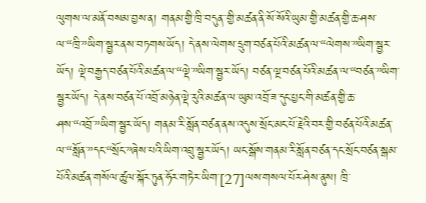ལུགས་ལ་མནོ་བསམ་བྱས་ན། གནམ་གྱི་ཁྲི་བདུན་་གྱི་མཚན་ནི་སོ་སོའི་ཡུམ་གྱི་མཚན་གྱི་ཆ་ཤས་ལ་“ཁྲི་”ཡིག་སྦྱར་ནས་བཏགས་ཡོད། དེ་ནས་ལེགས་དྲུག་བཙན་པོའི་མཚན་ལ་“ལེགས་”ཡིག་སྦྱར་ཡོད། ལྡེ་བརྒྱད་བཙན་པོའི་མཚན་ལ་“ལྡེ་”ཡིག་སྦྱར་ཡོད། བཙན་ལྔ་བཙན་པོའི་མཚན་ལ་“བཙན་”ཡིག་སྦྱར་ཡོད། དེ་ནས་བཙན་པོ་འབྲོ་མཉེན་ལྡེ་རུའི་མཚན་ལ་ཡུམ་འབྲོ་ཟ་དུང་པྱང་གི་མཚན་གྱི་ཆ་ཤས་“འབྲོ་”ཡིག་སྦྱར་ཡོད། གནམ་རི་སློན་བཙན་ནས་འདུས་སྲོང་མང་པོ་རྗེའི་བར་གྱི་བཙན་པོའི་མཚན་ལ་“སློན་”དང་“སྲོང་”ཞེས་པའི་ཡིག་འབྲུ་སྦྱར་ཡོད། ཡང་སྒོས་གནམ་རི་སློན་བཙན་དང་སྲོང་བཙན་སྒམ་པོའི་མཚན་གསོལ་ཚུལ་སྐོར་ཏུན་ཧོར་གཏེར་ཡིག་[27]ལས་གསལ་པོར་ཤེས་ནུས། ཁྲི་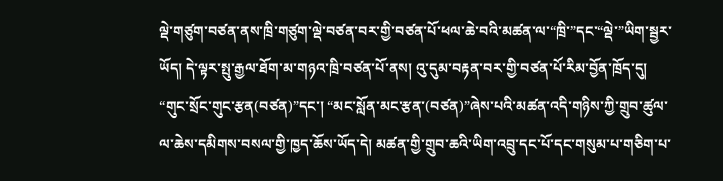ལྡེ་གཙུག་བཙན་ནས་ཁྲི་གཙུག་ལྡེ་བཙན་བར་གྱི་བཙན་པོ་ཕལ་ཆེ་བའི་མཚན་ལ་“ཁྲི་”དང་“ལྡེ་”ཡིག་སྦྱར་ཡོད། དེ་ལྟར་སྤུ་རྒྱལ་ཐོག་མ་གཉའ་ཁྲི་བཙན་པོ་ནས། འུ་དུམ་བརྟན་བར་གྱི་བཙན་པོ་རིམ་བྱོན་ཁྲོད་དུ། “གུང་སྲོང་གུང་རྩན(བཙན)”དང་། “མང་སློན་མང་རྩན་(བཙན)”ཞེས་པའི་མཚན་འདི་གཉིས་ཀྱི་གྲུབ་ཚུལ་ལ་ཆེས་དམིགས་བསལ་གྱི་ཁྱད་ཆོས་ཡོད་དེ། མཚན་གྱི་གྲུབ་ཆའི་ཡིག་འབྲུ་དང་པོ་དང་གསུམ་པ་གཅིག་པ་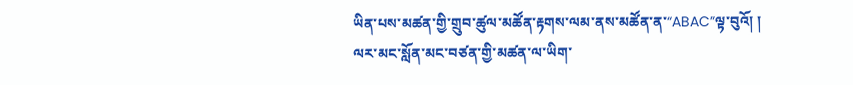ཡིན་པས་མཚན་གྱི་གྲུབ་ཚུལ་མཚོན་རྟགས་ལམ་ནས་མཚོན་ན་“ABAC”ལྟ་བུའོ། །
ལར་མང་སློན་མང་བཙན་གྱི་མཚན་ལ་ཡིག་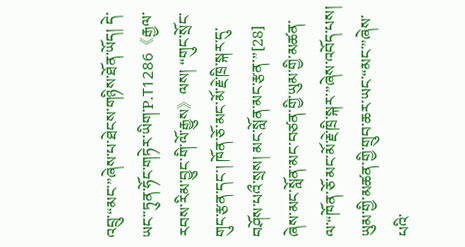འབྲུ་“མང་”ཞེས་པ་ཐེངས་གཉིས་ཐོན་ཡོད། དེ་ཡང་་ཏུན་ཧོང་གཏེར་ཡིག་P.T1286《རྒྱལ་རབས་རིམ་བྱུང་གི་ལོ་རྒྱུས》ལས། “གུང་སྲོང་གུང་རྩན་དང་། ཁོན་ཅོ་མང་མོ་རྗེ་ཁྲི་སྐར་དུ་བཤོས་པའྀ་སྲས། མང་སློན་མང་རྩན་”[28] ཞེས་མང་སློན་མང་བཙན་གྱི་ཡུམ་གྱི་མཚན་ལ་“ཁོན་ཅོ་མང་མོ་རྗེ་ཁྲི་སྐར་”ཞེས་འབོད་པས། ཡུམ་གྱི་མཚན་གྱི་གྲུབ་ཆར་ཡང་“མང་”ཞེས་པའི་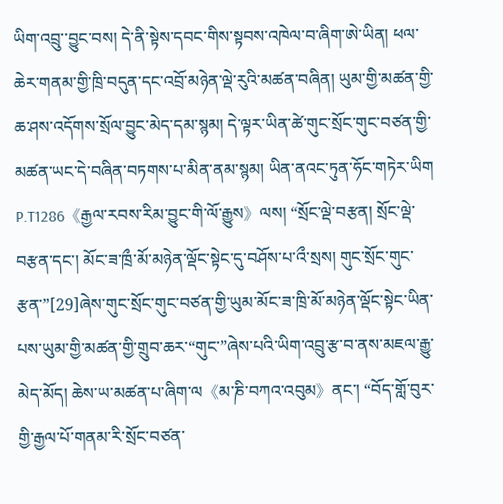ཡིག་འབྲུ་་བྱུང་བས། དེ་ནི་སྟེས་དབང་གིས་སྟབས་འཁེལ་བ་ཞིག་ཨེ་ཡིན། ཕལ་ཆེར་གནམ་གྱི་ཁྲི་བདུན་དང་འབྲོ་མཉེན་ལྡེ་རུའི་མཚན་བཞིན། ཡུམ་གྱི་མཚན་གྱི་ཆ་ཤས་འདོགས་སྲོལ་བྱུང་མེད་དམ་སྙམ། དེ་ལྟར་ཡིན་ཚེ་གུང་སྲོང་གུང་བཙན་གྱི་མཚན་ཡང་དེ་བཞིན་བཏགས་པ་མིན་ནམ་སྙམ། ཡིན་ནའང་ཏུན་ཧོང་གཏེར་ཡིག P.T1286《རྒྱལ་རབས་རིམ་བྱུང་གི་ལོ་རྒྱུས》ལས། “སྲོང་ལྡེ་བརྩན། སྲོང་ལྡེ་བརྩན་དང་། མོང་ཟ་ཁྲྀ་མོ་མཉེན་ལྡོང་སྟེང་དུ་བཤོས་པ་འྀ་སྲས། གུང་སྲོང་གུང་རྩན་”[29]ཞེས་གུང་སྲོང་གུང་བཙན་གྱི་ཡུམ་མོང་ཟ་ཁྲི་མོ་མཉེན་ལྡོང་སྟེང་ཡིན་པས་ཡུམ་གྱི་མཚན་གྱི་གྲུབ་ཆར་“གུང་”ཞེས་པའི་ཡིག་འབྲུ་རྩ་བ་ནས་མཇལ་རྒྱུ་མེད་མོད། ཆེས་ཡ་མཚན་པ་ཞིག་ལ《མ་ཎི་བཀའ་འབུམ》ནང་། “བོད་གློ་བུར་གྱི་རྒྱལ་པོ་གནམ་རི་སྲོང་བཙན་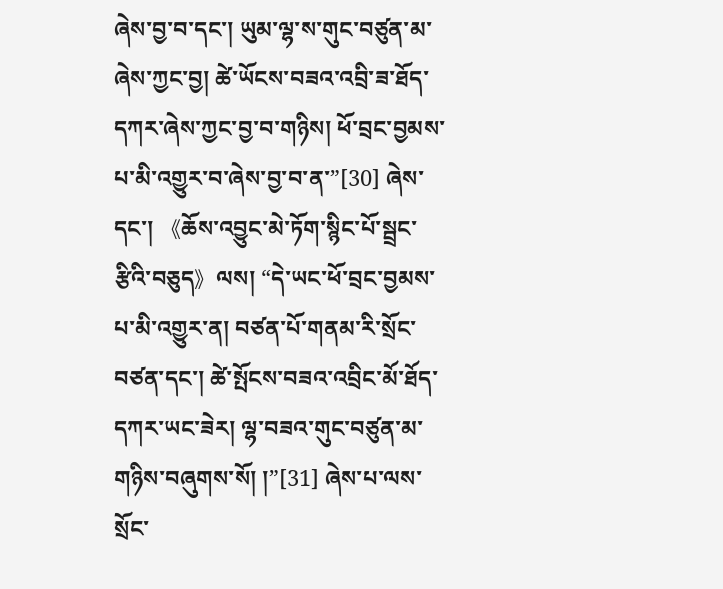ཞེས་བྱ་བ་དང་། ཡུམ་ལྷ་ས་གུང་བཙུན་མ་ཞེས་ཀྱང་བྱ། ཚེ་ཡོངས་བཟའ་འབྲི་ཟ་ཐོད་དཀར་ཞེས་ཀྱང་བྱ་བ་གཉིས། ཕོ་བྲང་བྱམས་པ་མི་འགྱུར་བ་ཞེས་བྱ་བ་ན་”[30] ཞེས་དང་། 《ཆོས་འབྱུང་མེ་ཏོག་སྙིང་པོ་སྦྲང་རྩིའི་བཅུད》ལས། “དེ་ཡང་ཕོ་བྲང་བྱམས་པ་མི་འགྱུར་ན། བཙན་པོ་གནམ་རི་སྲོང་བཙན་དང་། ཚེ་སྤོངས་བཟའ་འབྲིང་མོ་ཐོད་དཀར་ཡང་ཟེར། ལྷ་བཟའ་གུང་བཙུན་མ་གཉིས་བཞུགས་སོ། །”[31] ཞེས་པ་ལས་སྲོང་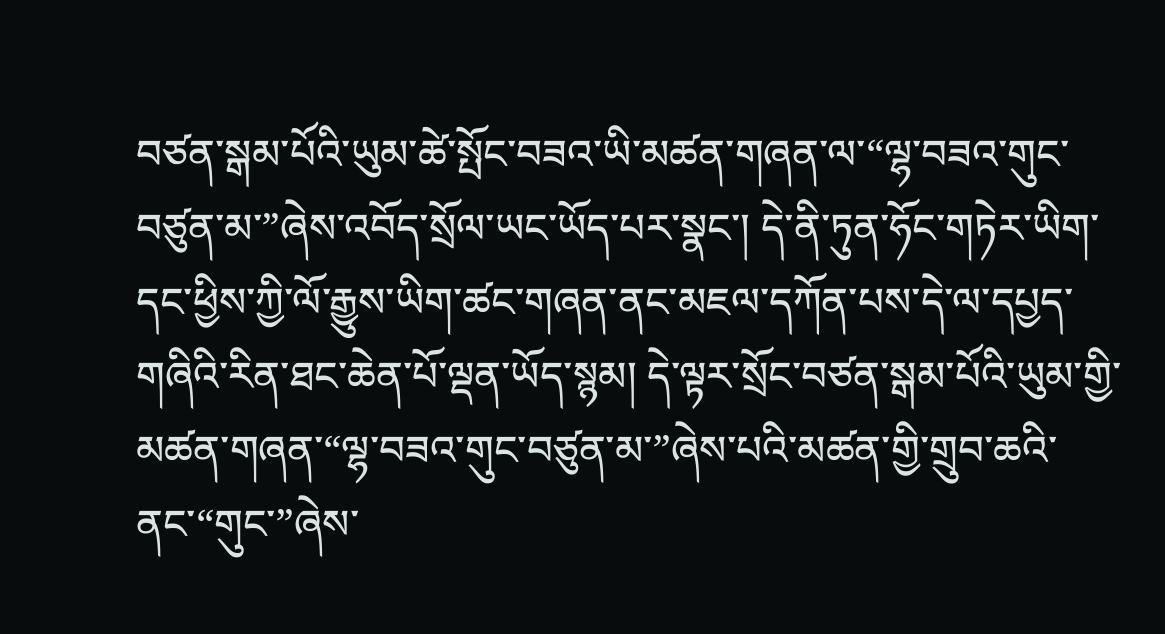བཙན་སྒམ་པོའི་ཡུམ་ཚེ་སྤོང་བཟའ་ཡི་མཚན་གཞན་ལ་“ལྷ་བཟའ་གུང་བཙུན་མ་”ཞེས་འབོད་སྲོལ་ཡང་ཡོད་པར་སྣང་། དེ་ནི་ཏུན་ཧོང་གཏེར་ཡིག་དང་ཕྱིས་ཀྱི་ལོ་རྒྱུས་ཡིག་ཚང་གཞན་ནང་མཇལ་དཀོན་པས་དེ་ལ་དཔྱད་གཞིའི་རིན་ཐང་ཆེན་པོ་ལྡན་ཡོད་སྙམ། དེ་ལྟར་སྲོང་བཙན་སྒམ་པོའི་ཡུམ་གྱི་མཚན་གཞན་“ལྷ་བཟའ་གུང་བཙུན་མ་”ཞེས་པའི་མཚན་གྱི་གྲུབ་ཆའི་ནང་“གུང་”ཞེས་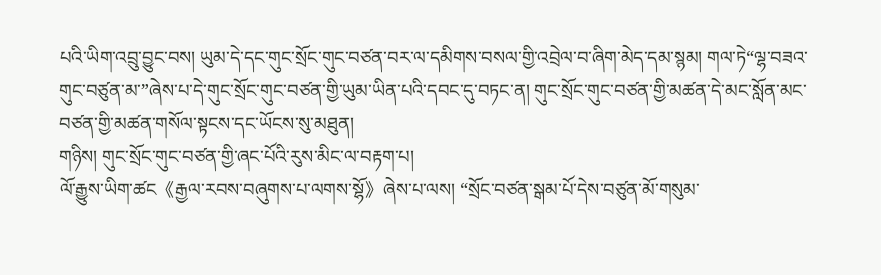པའི་ཡིག་འབྲུ་བྱུང་བས། ཡུམ་དེ་དང་གུང་སྲོང་གུང་བཙན་བར་ལ་དམིགས་བསལ་གྱི་འབྲེལ་བ་ཞིག་མེད་དམ་སྙམ། གལ་ཏེ“ལྷ་བཟའ་གུང་བཙུན་མ་”ཞེས་པ་དེ་གུང་སྲོང་གུང་བཙན་གྱི་ཡུམ་ཡིན་པའི་དབང་དུ་བཏང་ན། གུང་སྲོང་གུང་བཙན་གྱི་མཚན་དེ་མང་སློན་མང་བཙན་གྱི་མཚན་གསོལ་སྟངས་དང་ཡོངས་སུ་མཐུན།
གཉིས། གུང་སྲོང་གུང་བཙན་གྱི་ཞང་པོའི་རུས་མིང་ལ་བརྟག་པ།
ལོ་རྒྱུས་ཡིག་ཚང《རྒྱལ་རབས་བཞུགས་པ་ལགས་སྷོ》ཞེས་པ་ལས། “སྲོང་བཙན་སྒམ་པོ་དེས་བཙུན་མོ་གསུམ་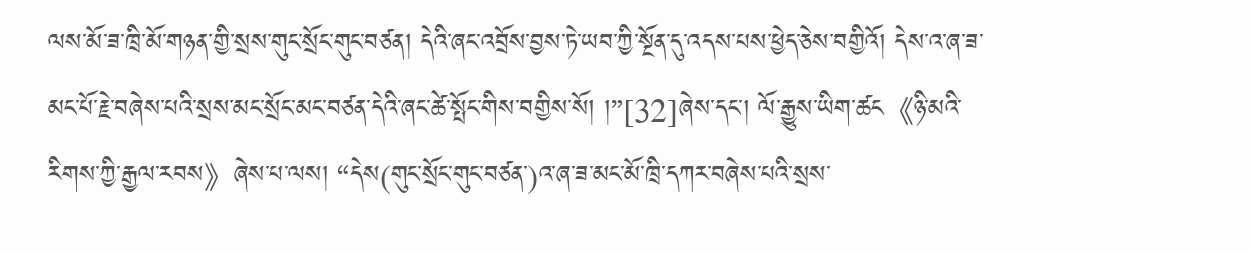ལས་མོ་ཟ་ཁྲི་མོ་གཉན་གྱི་སྲས་གུང་སྲོང་གུང་བཙན། དེའི་ཞང་འབྲོས་བྱས་ཏེ་ཡབ་ཀྱི་སྔོན་དུ་འདས་པས་ཕྱེད་ཅེས་བགྱིའོ། དེས་འ་ཞ་ཟ་མང་པོ་རྗེ་བཞེས་པའི་སྲས་མང་སྲོང་མང་བཙན་དེའི་ཞང་ཚེ་སྤོང་གིས་བགྱིས་སོ། །”[32]ཞེས་དང་། ལོ་རྒྱུས་ཡིག་ཚང《ཉི་མའི་རིགས་ཀྱི་རྒྱལ་རབས》ཞེས་པ་ལས། “དེས(གུང་སྲོང་གུང་བཙན་)འ་ཞ་ཟ་མང་མོ་ཁྲི་དཀར་བཞེས་པའི་སྲས་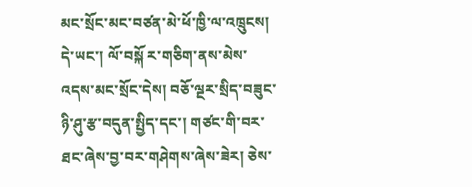མང་སྲོང་མང་བཙན་མེ་ཕོ་ཁྱི་ལ་འཁྲུངས། དེ་ཡང་། ལོ་བསྐོ ར་གཅིག་ནས་མེས་འདས་མང་སྲོང་དེས། བཅོ་ལྔར་སྲིད་བཟུང་ཉི་ཤུ་རྩ་བདུན་སྤྱིད་དང་། གཙང་གི་བར་ཐང་ཞེས་བྱ་བར་གཤེགས་ཞེས་ཟེར། ཅེས་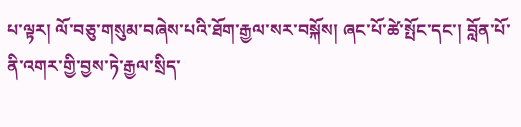པ་ལྟར། ལོ་བཅུ་གསུམ་བཞེས་པའི་ཐོག་རྒྱལ་སར་བསྐོས། ཞང་པོ་ཚེ་སྤོང་དང་། བློན་པོ་ནི་འགར་གྱི་བྱས་ཏེ་རྒྱལ་སྲིད་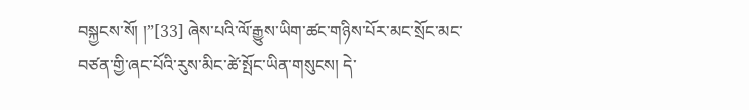བསྐྱངས་སོ། །”[33] ཞེས་པའི་ལོ་རྒྱུས་ཡིག་ཚང་གཉིས་པོར་མང་སྲོང་མང་བཙན་གྱི་ཞང་པོའི་རུས་མིང་ཚེ་སྤོང་ཡིན་གསུངས། དེ་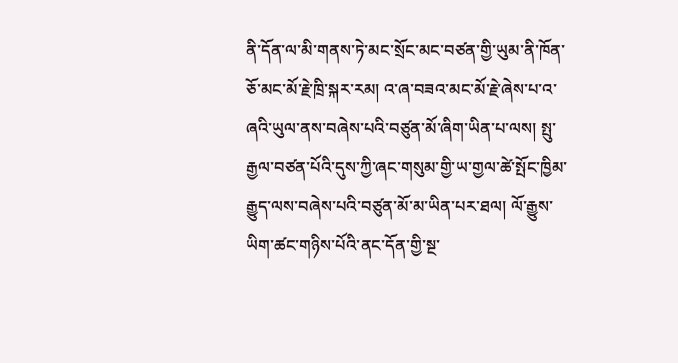ནི་དོན་ལ་མི་གནས་ཏེ་མང་སྲོང་མང་བཙན་གྱི་ཡུམ་ནི་ཁོན་ཅོ་མང་མོ་རྗེ་ཁྲི་སྐར་རམ། འ་ཞ་བཟའ་མང་མོ་རྗེ་ཞེས་པ་འ་ཞའི་ཡུལ་ནས་བཞེས་པའི་བཙུན་མོ་ཞིག་ཡིན་པ་ལས། སྤུ་རྒྱལ་བཙན་པོའི་དུས་ཀྱི་ཞང་གསུམ་གྱི་ཡ་གྱལ་ཚེ་སྤོང་ཁྱིམ་རྒྱུད་ལས་བཞེས་པའི་བཙུན་མོ་མ་ཡིན་པར་ཐལ། ལོ་རྒྱུས་ཡིག་ཚང་གཉིས་པོའི་ནང་དོན་གྱི་སྔ་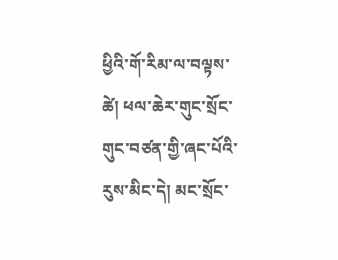ཕྱིའི་གོ་རིམ་ལ་བལྟས་ཚེ། ཕལ་ཆེར་གུང་སྲོང་གུང་བཙན་གྱི་ཞང་པོའི་རུས་མིང་དེ། མང་སྲོང་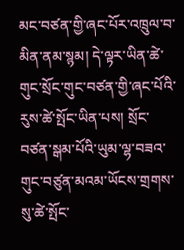མང་བཙན་གྱི་ཞང་པོར་འཁྲུལ་བ་མིན་ནམ་སྙམ། དེ་ལྟར་ཡིན་ཚེ་གུང་སྲོང་གུང་བཙན་གྱི་ཞང་པོའི་རུས་ཚེ་སྤོང་ཡིན་པས། སྲོང་བཙན་སྒམ་པོའི་ཡུམ་ལྷ་བཟའ་གུང་བཙུན་མའམ་ཡོངས་གྲགས་སུ་ཚེ་སྤོང་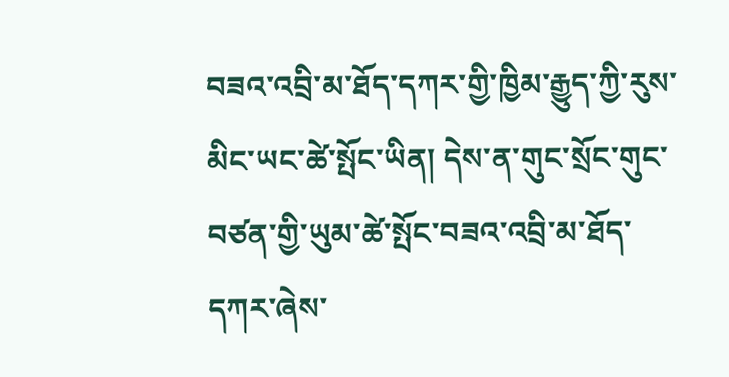བཟའ་འབྲི་མ་ཐོད་དཀར་གྱི་ཁྱིམ་རྒྱུད་ཀྱི་རུས་མིང་ཡང་ཚེ་སྤོང་ཡིན། དེས་ན་གུང་སྲོང་གུང་བཙན་གྱི་ཡུམ་ཚེ་སྤོང་བཟའ་འབྲི་མ་ཐོད་དཀར་ཞེས་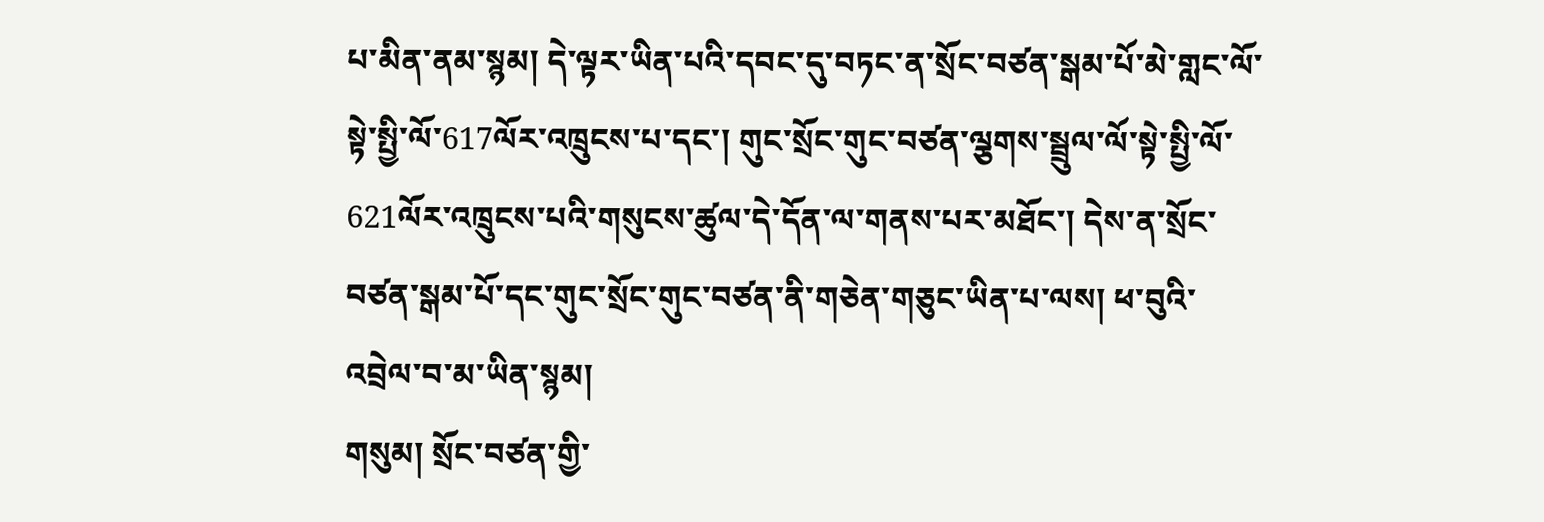པ་མིན་ནམ་སྙམ། དེ་ལྟར་ཡིན་པའི་དབང་དུ་བཏང་ན་སྲོང་བཙན་སྒམ་པོ་མེ་གླང་ལོ་སྟེ་སྤྱི་ལོ་617ལོར་འཁྲུངས་པ་དང་། གུང་སྲོང་གུང་བཙན་ལྕགས་སྦྲུལ་ལོ་སྟེ་སྤྱི་ལོ་621ལོར་འཁྲུངས་པའི་གསུངས་ཚུལ་དེ་དོན་ལ་གནས་པར་མཐོང་། དེས་ན་སྲོང་བཙན་སྒམ་པོ་དང་གུང་སྲོང་གུང་བཙན་ནི་གཅེན་གཅུང་ཡིན་པ་ལས། ཕ་བུའི་འབྲེལ་བ་མ་ཡིན་སྙམ།
གསུམ། སྲོང་བཙན་གྱི་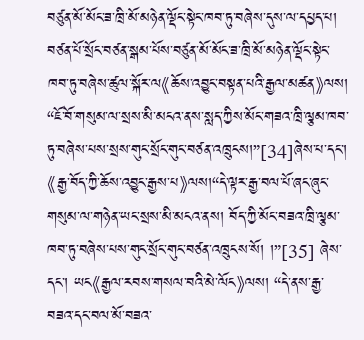བཙུན་མོ་མོང་ཟ་ཁྲི་མོ་མཉེན་ལྡོང་སྟེང་ཁབ་ཏུ་བཞེས་དུས་ལ་དཔྱད་པ།
བཙན་པོ་སྲོང་བཙན་སྒམ་པོས་བཙུན་མོ་མོང་ཟ་ཁྲི་མོ་མཉེན་ལྡོང་སྟེང་ཁབ་ཏུ་བཞེས་ཚུལ་སྐོར་ལ《ཆོས་འབྱུང་བསྟན་པའི་རྒྱལ་མཚན》ལས། “ཇོ་བོ་གསུམ་ལ་སྲས་མི་མངའ་ནས་སླད་ཀྱིས་མོང་གཟའ་ཁྲི་ལྕམ་ཁབ་ཏུ་བཞེས་པས་སྲས་གུང་སྲོང་གུང་བཙན་འཁྲུངས།”[34]ཞེས་པ་དང་། 《རྒྱ་བོད་ཀྱི་ཆོས་འབྱུང་རྒྱས་པ》ལས།“དེ་ལྟར་རྒྱ་བལ་པོ་ཞང་ཞུང་གསུམ་ལ་གཉེན་ཡང་སྲས་མི་མངའ་ནས། བོད་ཀྱི་མོང་བཟའ་ཁྲི་ལྕམ་ཁབ་ཏུ་བཞེས་པས་གུང་སྲོང་གུང་བཙན་འཁྲུངས་སོ། །”[35] ཞེས་དང་། ཡང《རྒྱལ་རབས་གསལ་བའི་མེ་ལོང》ལས། “དེ་ནས་རྒྱ་བཟའ་དང་བལ་མོ་བཟའ་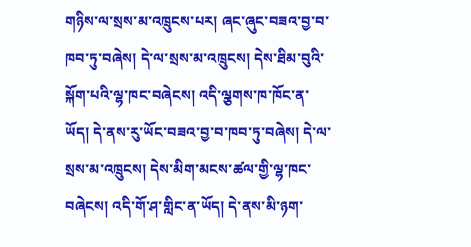གཉིས་ལ་སྲས་མ་འཁྲུངས་པར། ཞང་ཞུང་བཟའ་བྱ་བ་ཁབ་ཏུ་བཞེས། དེ་ལ་སྲས་མ་འཁྲུངས། དེས་ཐིམ་བུའི་སྐོག་པའི་ལྷ་ཁང་བཞེངས། འདི་ལྕགས་ཁ་ཁོང་ན་ཡོད། དེ་ནས་རུ་ཡོང་བཟའ་བྱ་བ་ཁབ་ཏུ་བཞེས། དེ་ལ་སྲས་མ་འཁྲུངས། དེས་མིག་མངས་ཚལ་གྱི་ལྷ་ཁང་བཞེངས། འདི་གོ་ཤ་གླིང་ན་ཡོད། དེ་ནས་མི་ཉག་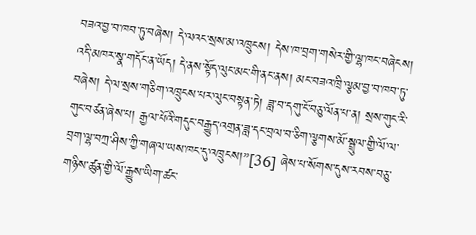བཟའ་བྱ་བ་ཁབ་ཏུ་བཞེས། དེ་ལའང་སྲས་མ་འཁྲུངས། དེས་ཁ་བྲག་གསེར་གྱི་ལྷ་ཁང་བཞེངས། འདི་མཁར་སྣ་གདོང་ན་ཡོད། དེ་ནས་སྟོད་ལུང་མང་གི་ནང་ནས། མང་བཟའ་ཁྲི་ལྕམ་བྱ་བ་ཁབ་ཏུ་བཞེས། དེ་ལ་སྲས་གཅིག་འཁྲུངས་པར་ལུང་བསྟན་ཏེ། ཟླ་བ་དགུ་ངོ་བཅུ་ལོན་པ་ན། སྲས་གུང་རི་གུང་བཙན་ཞེས་པ། རྒྱལ་པོའི་གདུང་བརྒྱུད་འགྲན་ཟླ་དང་བྲལ་བ་ཅིག་ལྕགས་མོ་སྦྲུལ་གྱི་ལོ་ལ་བྲག་ལྷ་བཀྲ་ཤིས་ཀྱི་གཞལ་ཡས་ཁང་དུ་འཁྲུངས།”[36] ཞེས་པ་སོགས་དུས་རབས་བཅུ་གཉིས་ཚུན་གྱི་ལོ་རྒྱུས་ཡིག་ཚང་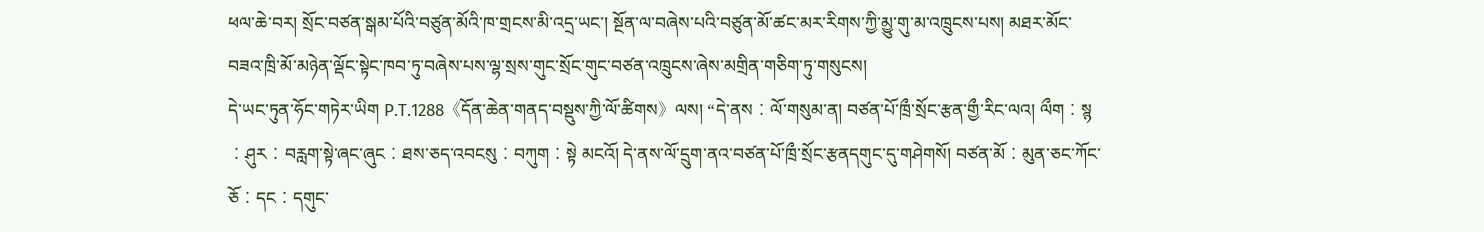ཕལ་ཆེ་བར། སྲོང་བཙན་སྒམ་པོའི་བཙུན་མོའི་ཁ་གྲངས་མི་འདྲ་ཡང་། སྔོན་ལ་བཞེས་པའི་བཙུན་མོ་ཚང་མར་རིགས་ཀྱི་མྱུ་གུ་མ་འཁྲུངས་པས། མཐར་མོང་བཟའ་ཁྲི་མོ་མཉེན་ལྡོང་སྟེང་ཁབ་ཏུ་བཞེས་པས་ལྷ་སྲས་གུང་སྲོང་གུང་བཙན་འཁྲུངས་ཞེས་མགྲིན་གཅིག་ཏུ་གསུངས།
དེ་ཡང་ཏུན་ཧོང་གཏེར་ཡིག P.T.1288《དོན་ཆེན་གནད་བསྡུས་ཀྱི་ལོ་ཚིགས》ལས། “དེ་ནས︰ལོ་གསུམ་ན། བཙན་པོ་ཁྲྀ་སྲོང་རྩན་གྱྀ་རིང་ལའ། ལྀག︰སྙ ︰ཤུར︰བརླག་སྟེ་ཞང་ཞུང︰ཐས་ཅད་འབངསུ︰བཀུག︰སྟེ མངའོ། དེ་ནས་ལོ་དྲུག་ནའ་བཙན་པོ་ཁྲྀ་སྲོང་རྩནདགུང་དུ་གཤེགསོ། བཙན་མོ︰མུན་ཅང་ཀོང་ཅོ︰དང︰དགུང་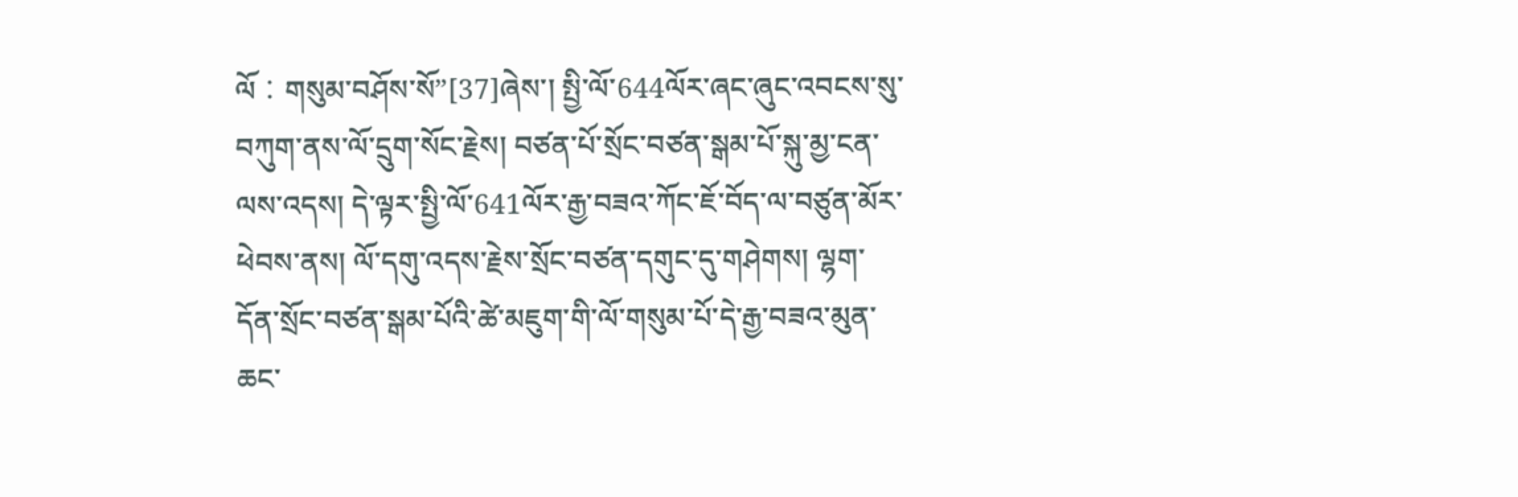ལོ︰གསུམ་བཤོས་སོ”[37]ཞེས་། སྤྱི་ལོ་644ལོར་ཞང་ཞུང་འབངས་སུ་བཀུག་ནས་ལོ་དྲུག་སོང་རྗེས། བཙན་པོ་སྲོང་བཙན་སྒམ་པོ་སྐུ་མྱ་ངན་ལས་འདས། དེ་ལྟར་སྤྱི་ལོ་641ལོར་རྒྱ་བཟའ་ཀོང་ཇོ་བོད་ལ་བཙུན་མོར་ཕེབས་ནས། ལོ་དགུ་འདས་རྗེས་སྲོང་བཙན་དགུང་དུ་གཤེགས། ལྷག་དོན་སྲོང་བཙན་སྒམ་པོའི་ཚེ་མཇུག་གི་ལོ་གསུམ་པོ་དེ་རྒྱ་བཟའ་མུན་ཆང་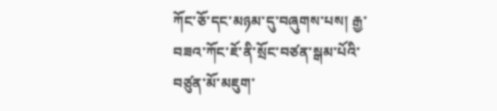ཀོང་ཅོ་དང་མཉམ་དུ་བཞུགས་པས། རྒྱ་བཟའ་ཀོང་ཇོ་ནི་སྲོང་བཙན་སྒམ་པོའི་བཙུན་མོ་མཇུག་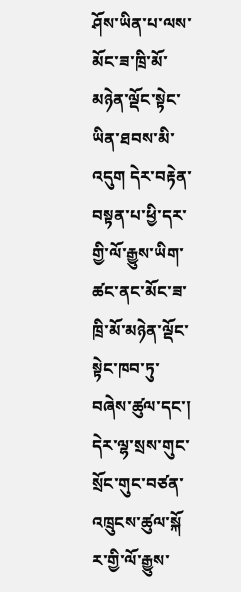ཤོས་ཡིན་པ་ལས་མོང་ཟ་ཁྲི་མོ་མཉེན་ལྡོང་སྟེང་ཡིན་ཐབས་མི་འདུག དེར་བརྟེན་བསྟན་པ་ཕྱི་དར་གྱི་ལོ་རྒྱུས་ཡིག་ཚང་ནང་མོང་ཟ་ཁྲི་མོ་མཉེན་ལྡོང་སྟེང་ཁབ་ཏུ་བཞེས་ཚུལ་དང་། དེར་ལྷ་སྲས་གུང་སྲོང་གུང་བཙན་འཁྲུངས་ཚུལ་སྐོ ར་གྱི་ལོ་རྒྱུས་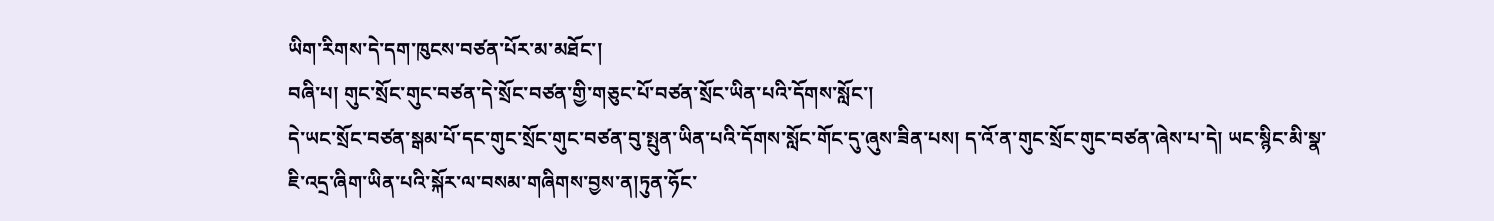ཡིག་རིགས་དེ་དག་ཁུངས་བཙན་པོར་མ་མཐོང་།
བཞི་པ། གུང་སྲོང་གུང་བཙན་དེ་སྲོང་བཙན་གྱི་གཅུང་པོ་བཙན་སྲོང་ཡིན་པའི་དོགས་སློང་།
དེ་ཡང་སྲོང་བཙན་སྒམ་པོ་དང་གུང་སྲོང་གུང་བཙན་བུ་སྤུན་ཡིན་པའི་དོགས་སློང་གོང་དུ་ཞུས་ཟིན་པས། ད་འོ་ན་གུང་སྲོང་གུང་བཙན་ཞེས་པ་དེ། ཡང་སྙིང་མི་སྣ་ཇི་འདྲ་ཞིག་ཡིན་པའི་སྐོར་ལ་བསམ་གཞིགས་བྱས་ན།ཏུན་ཧོང་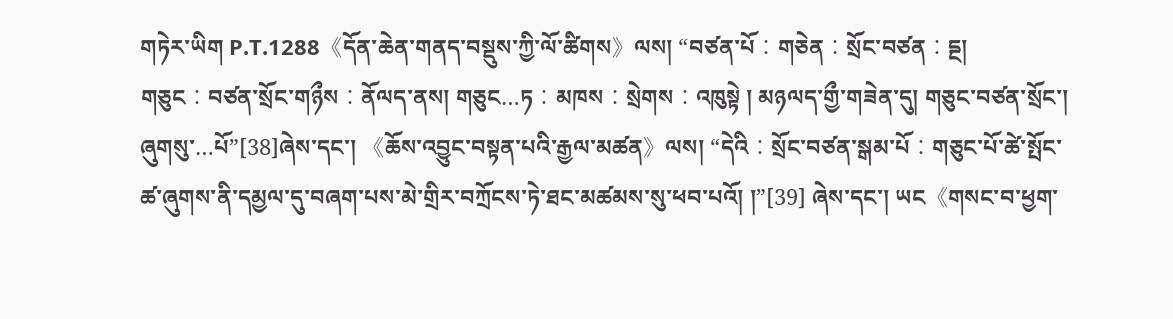གཏེར་ཡིག P.T.1288《དོན་ཆེན་གནད་བསྡུས་ཀྱི་ལོ་ཚིགས》ལས། “བཙན་པོ︰གཅེན︰སྲོང་བཙན︰དྔ། གཅུང︰བཙན་སྲོང་གཉྀས︰ནོལད་ནས། གཅུང…ཏ︰མཁས︰སྲེགས︰འཁུསྟེ ། མཉལད་གྱྀ་གཟེན་དུ། གཅུང་བཙན་སྲོང་། ཞུགསུ་…པོ”[38]ཞེས་དང་། 《ཆོས་འབྱུང་བསྟན་པའི་རྒྱལ་མཚན》ལས། “དེའི︰སྲོང་བཙན་སྒམ་པོ︰གཅུང་པོ་ཚེ་སྤོང་ཚ་ཞུགས་ནི་དམྱལ་དུ་བཞག་པས་མེ་གྲིར་བཀྲོངས་ཏེ་ཐང་མཚམས་སུ་ཕབ་པའོ། །”[39] ཞེས་དང་། ཡང《གསང་བ་ཕྱག་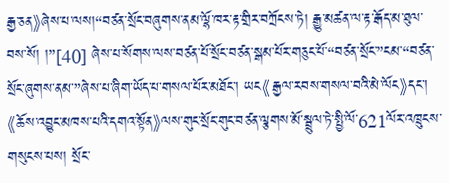རྒྱ་ཅན》ཞེས་པ་ལས།“བཙན་སྲོང་བཞུགས་ནམ་ལྷོ་ཁར་རྟ་གྲིར་བཀྲོངས་ཏེ། རྒྱུ་མཚན་ལ་རྟ་རྒོད་མ་ཐུལ་བས་སོ། །”[40] ཞེས་པ་སོགས་ལས་བཙན་པོ་སྲོང་བཙན་སྒམ་པོར་གཅུང་པོ་“བཙན་སྲོང་”ངམ་“བཙན་སྲོང་ཞུགས་ནམ་”ཞེས་པ་ཞིག་ཡོད་པ་གསལ་པོར་མཐོང་། ཡང《རྒྱལ་རབས་གསལ་བའི་མེ་ལོང》དང་། 《ཆོས་འབྱུང་མཁས་པའི་དགའ་སྟོན》ལས་གུང་སྲོང་གུང་བཙན་ལྕགས་མོ་སྦྲུལ་ཏེ་སྤྱི་ལོ་621ལོར་འཁྲུངས་གསུངས་པས། སྲོང་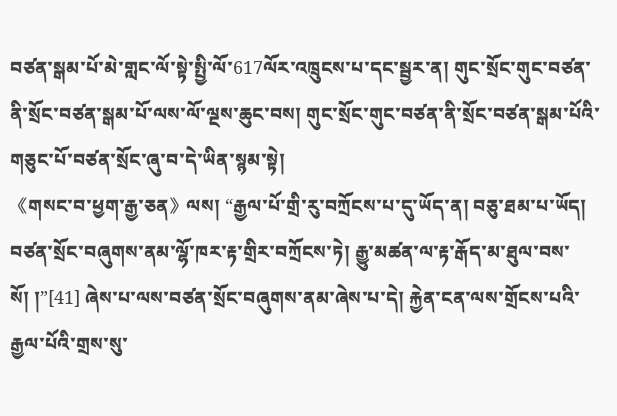བཙན་སྒམ་པོ་མེ་གླང་ལོ་སྟེ་སྤྱི་ལོ་617ལོར་འཁྲུངས་པ་དང་སྦྱར་ན། གུང་སྲོང་གུང་བཙན་ནི་སྲོང་བཙན་སྒམ་པོ་ལས་ལོ་ལྔས་ཆུང་བས། གུང་སྲོང་གུང་བཙན་ནི་སྲོང་བཙན་སྒམ་པོའི་གཅུང་པོ་བཙན་སྲོང་ཞུ་བ་དེ་ཡིན་སྙམ་སྟེ།
《གསང་བ་ཕྱག་རྒྱ་ཅན》ལས། “རྒྱལ་པོ་གྲི་རུ་བཀྲོངས་པ་དུ་ཡོད་ན། བཅུ་ཐམ་པ་ཡོད། བཙན་སྲོང་བཞུགས་ནམ་ལྷོ་ཁར་རྟ་གྲིར་བཀྲོངས་ཏེ། རྒྱུ་མཚན་ལ་རྟ་རྒོད་མ་ཐུལ་བས་སོ། །”[41] ཞེས་པ་ལས་བཙན་སྲོང་བཞུགས་ནམ་ཞེས་པ་དེ། རྐྱེན་ངན་ལས་གྲོངས་པའི་རྒྱལ་པོའི་གྲས་སུ་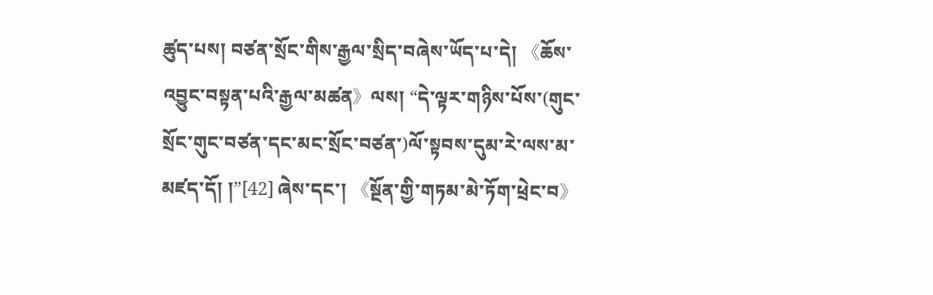ཚུད་པས། བཙན་སྲོང་གིས་རྒྱལ་སྲིད་བཞེས་ཡོད་པ་དེ། 《ཆོས་འབྱུང་བསྟན་པའི་རྒྱལ་མཚན》ལས། “དེ་ལྟར་གཉིས་པོས་(གུང་སྲོང་གུང་བཙན་དང་མང་སྲོང་བཙན་)ལོ་སྟབས་དུམ་རེ་ལས་མ་མཛད་དོ། །”[42] ཞེས་དང་། 《སྔོན་གྱི་གཏམ་མེ་ཏོག་ཕྲེང་བ》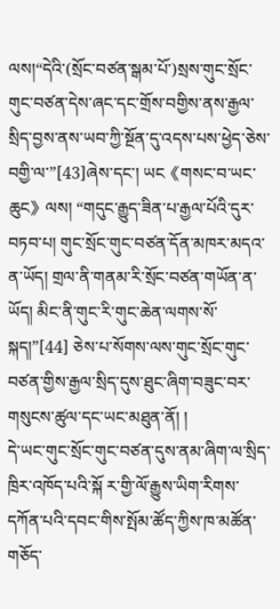ལས།“དེའི་(སྲོང་བཙན་སྒམ་པོ་)སྲས་གུང་སྲོང་གུང་བཙན་དེས་ཞང་དང་གྲོས་བགྱིས་ནས་རྒྱལ་སྲིད་བྱས་ནས་ཡབ་ཀྱི་སྔོན་དུ་འདས་པས་ཕྱེད་ཅེས་བགྱི་ལ་”[43]ཞེས་དང་། ཡང《གསང་བ་ཡང་ཆུང》ལས། “གདུང་རྒྱུད་ཟིན་པ་རྒྱལ་པོའི་དུར་བཏབ་པ། གུང་སྲོང་གུང་བཙན་དོན་མཁར་མདའ་ན་ཡོད། གྲལ་ནི་གནམ་རི་སྲོང་བཙན་གཡོན་ན་ཡོད། མིང་ནི་གུང་རི་གུང་ཆེན་ལགས་སོ་སྐད།”[44] ཅེས་པ་སོགས་ལས་གུང་སྲོང་གུང་བཙན་གྱིས་རྒྱལ་སྲིད་དུས་ཐུང་ཞིག་བཟུང་བར་གསུངས་ཚུལ་དང་ཡང་མཐུན་ནོ། །
དེ་ཡང་གུང་སྲོང་གུང་བཙན་དུས་ནམ་ཞིག་ལ་སྲིད་ཁྲིར་འཁོད་པའི་སྐོ ར་གྱི་ལོ་རྒྱུས་ཡིག་རིགས་དཀོན་པའི་དབང་གིས་སྤོམ་ཚོད་ཀྱིས་ཁ་མཚོན་གཅོད་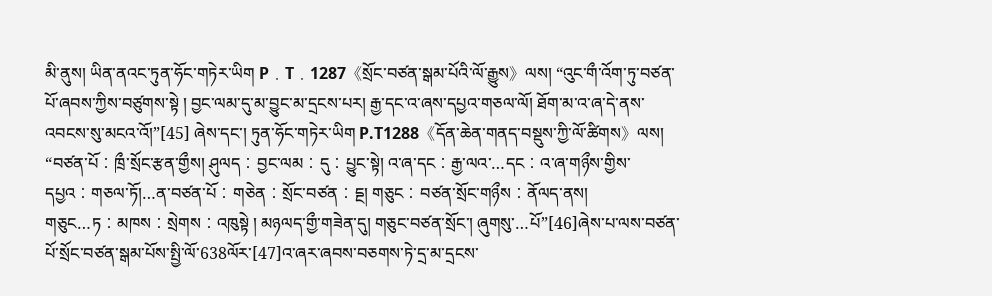མི་ནུས། ཡིན་ནའང་ཏུན་ཧོང་གཏེར་ཡིག P﹒T﹒1287《སྲོང་བཙན་སྒམ་པོའི་ལོ་རྒྱུས》ལས། “འུང་གྀ་འོག་ཏུ་བཙན་པོ་ཞབས་ཀྱིས་བཙུགས་སྟེ ། བྱང་ལམ་དུ་མ་བྱུང་མ་དྲངས་པར། རྒྱ་དང་འ་ཞས་དཔྱའ་གཅལ་ལོ། ཐོག་མ་འ་ཞ་དེ་ནས་འབངས་སུ་མངའ་འོ།”[45] ཞེས་དང་། ཏུན་ཧོང་གཏེར་ཡིག P.T1288《དོན་ཆེན་གནད་བསྡུས་ཀྱི་ལོ་ཚིགས》ལས། “བཙན་པོ︰ཁྲྀ་སྲོང་རྩན་གྱྀས། ཤུལད︰བྱང་ལམ︰དུ︰པྱུང་སྟེ། འ་ཞ་དང︰རྒྱ་ལའ་…དང︰འ་ཞ་གཉྀས་གྱིས་དཔྱའ︰གཅལ་ཏོ།…ན་བཙན་པོ︰གཅེན︰སྲོང་བཙན︰དྔ། གཅུང︰བཙན་སྲོང་གཉྀས︰ནོལད་ནས། གཅུང…ཏ︰མཁས︰སྲེགས︰འཁུསྟེ ། མཉལད་གྱྀ་གཟེན་དུ། གཅུང་བཙན་སྲོང་། ཞུགསུ་…པོ”[46]ཞེས་པ་ལས་བཙན་པོ་སྲོང་བཙན་སྒམ་པོས་སྤྱི་ལོ་638ལོར་[47]འ་ཞར་ཞབས་བཅགས་ཏེ་དྲ་མ་དྲངས་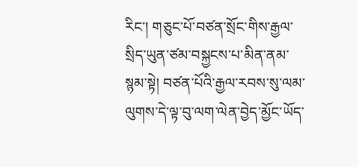རིང་། གཅུང་པོ་བཙན་སྲོང་གིས་རྒྱལ་སྲིད་ཡུན་ཙམ་བསྐྱངས་པ་མིན་ནམ་སྙམ་སྟེ། བཙན་པོའི་རྒྱལ་རབས་སུ་ལམ་ལུགས་དེ་ལྟ་བུ་ལག་ལེན་བྱེད་མྱོང་ཡོད་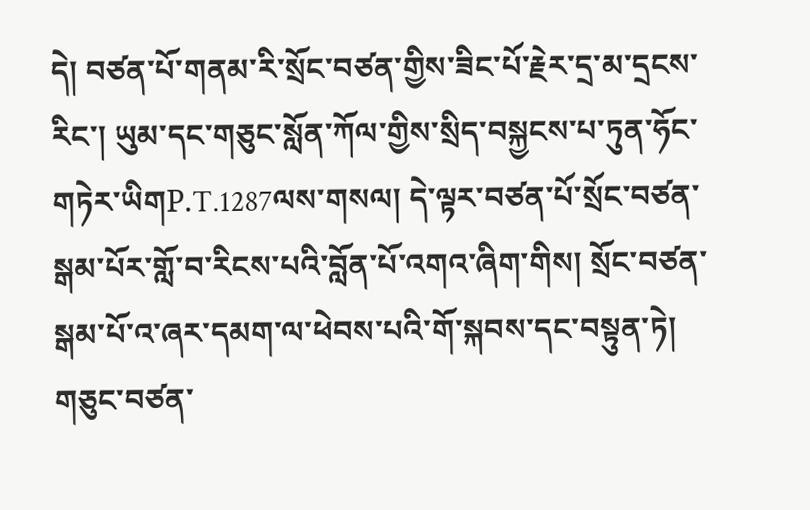དེ། བཙན་པོ་གནམ་རི་སྲོང་བཙན་གྱིས་ཟིང་པོ་རྗེར་དྲ་མ་དྲངས་རིང་། ཡུམ་དང་གཅུང་སློན་ཀོལ་གྱིས་སྲིད་བསྐྱངས་པ་ཏུན་ཧོང་གཏེར་ཡིགP.T.1287ལས་གསལ། དེ་ལྟར་བཙན་པོ་སྲོང་བཙན་སྒམ་པོར་གློ་བ་རིངས་པའི་བློན་པོ་འགའ་ཞིག་གིས། སྲོང་བཙན་སྒམ་པོ་འ་ཞར་དམག་ལ་ཕེབས་པའི་གོ་སྐབས་དང་བསྟུན་ཏེ། གཅུང་བཙན་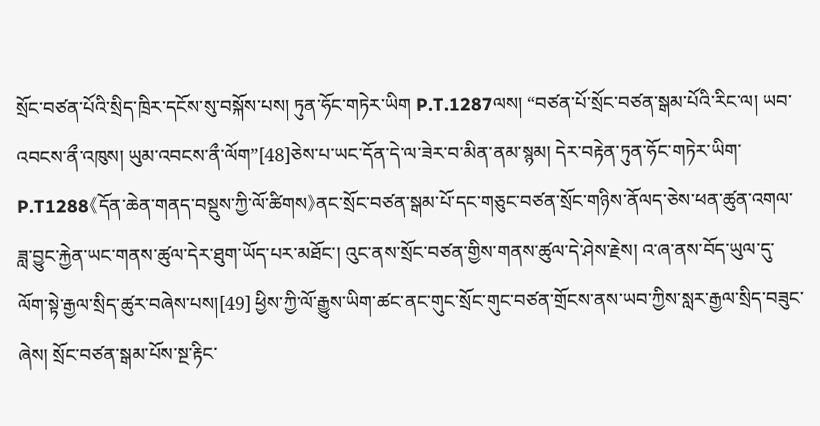སྲོང་བཙན་པོའི་སྲིད་ཁྲིར་དངོས་སུ་བསྐོས་པས། ཏུན་ཧོང་གཏེར་ཡིག P.T.1287ལས། “བཙན་པོ་སྲོང་བཙན་སྒམ་པོའི་རིང་ལ། ཡབ་འབངས་ནྀ་འཁུས། ཡུམ་འབངས་ནྀ་ལོག”[48]ཅེས་པ་ཡང་དོན་དེ་ལ་ཟེར་བ་མིན་ནམ་སྙམ། དེར་བརྟེན་ཏུན་ཧོང་གཏེར་ཡིག་P.T1288《དོན་ཆེན་གནད་བསྡུས་ཀྱི་ལོ་ཚིགས》ནང་སྲོང་བཙན་སྒམ་པོ་དང་གཅུང་བཙན་སྲོང་གཉིས་ནོལད་ཅེས་ཕན་ཚུན་འགལ་ཟླ་བྱུང་རྐྱེན་ཡང་གནས་ཚུལ་དེར་ཐུག་ཡོད་པར་མཐོང་། འུང་ནས་སྲོང་བཙན་གྱིས་གནས་ཚུལ་དེ་ཤེས་རྗེས། འ་ཞ་ནས་བོད་ཡུལ་དུ་ལོག་སྟེ་རྒྱལ་སྲིད་ཚུར་བཞེས་པས།[49] ཕྱིས་ཀྱི་ལོ་རྒྱུས་ཡིག་ཚང་ནང་གུང་སྲོང་གུང་བཙན་གྲོངས་ནས་ཡབ་ཀྱིས་སླར་རྒྱལ་སྲིད་བཟུང་ཞེས། སྲོང་བཙན་སྒམ་པོས་སྔ་རྟིང་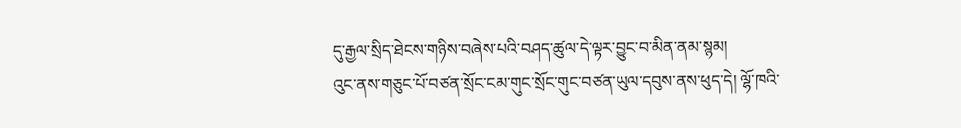དུ་རྒྱལ་སྲིད་ཐེངས་གཉིས་བཞེས་པའི་བཤད་ཚུལ་དེ་ལྟར་བྱུང་བ་མིན་ནམ་སྙམ།
འུང་ནས་གཅུང་པོ་བཙན་སྲོང་ངམ་གུང་སྲོང་གུང་བཙན་ཡུལ་དབུས་ནས་ཕུད་དེ། ལྷོ་ཁའི་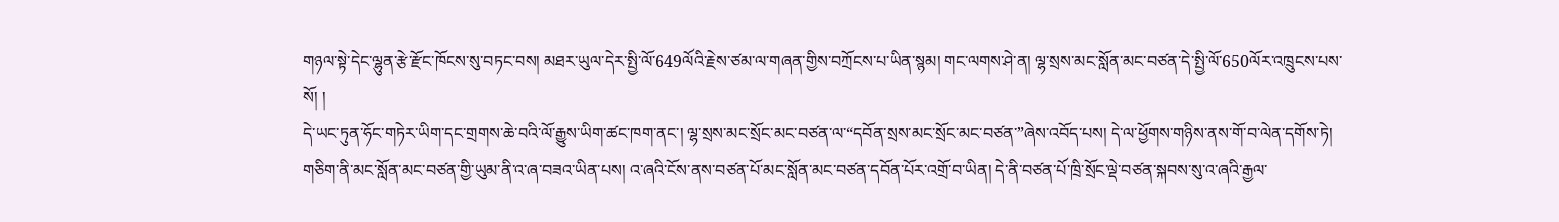གཉལ་སྟེ་དེང་ལྷུན་རྩེ་རྫོང་ཁོངས་སུ་བཏང་བས། མཐར་ཡུལ་དེར་སྤྱི་ལོ་649ལོའི་རྗེས་ཙམ་ལ་གཞན་གྱིས་བཀྲོངས་པ་ཡིན་སྙམ། གང་ལགས་ཤེ་ན། ལྷ་སྲས་མང་སློན་མང་བཙན་དེ་སྤྱི་ལོ་650ལོར་འཁྲུངས་པས་སོ། །
དེ་ཡང་ཏུན་ཧོང་གཏེར་ཡིག་དང་གྲགས་ཆེ་བའི་ལོ་རྒྱུས་ཡིག་ཚང་ཁག་ནང་། ལྷ་སྲས་མང་སྲོང་མང་བཙན་ལ་“དབོན་སྲས་མང་སྲོང་མང་བཙན་”ཞེས་འབོད་པས། དེ་ལ་ཕྱོགས་གཉིས་ནས་གོ་བ་ལེན་དགོས་ཏེ། གཅིག་ནི་མང་སློན་མང་བཙན་གྱི་ཡུམ་ནི་འ་ཞ་བཟའ་ཡིན་པས། འ་ཞའི་ངོས་ནས་བཙན་པོ་མང་སློན་མང་བཙན་དབོན་པོར་འགྲོ་བ་ཡིན། དེ་ནི་བཙན་པོ་ཁྲི་སྲོང་ལྡེ་བཙན་སྐབས་སུ་འ་ཞའི་རྒྱལ་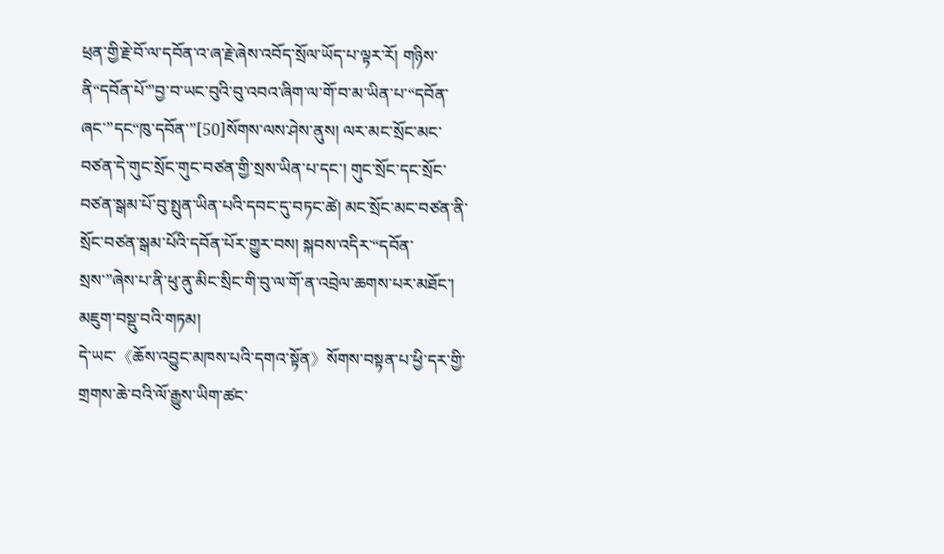ཕྲན་གྱི་རྗེ་བོ་ལ་དབོན་འ་ཞ་རྗེ་ཞེས་འབོད་སྲོལ་ཡོད་པ་ལྟར་རོ། གཉིས་ནི“དབོན་པོ་”བྱ་བ་ཡང་བུའི་བུ་འབའ་ཞིག་ལ་གོ་བ་མ་ཡིན་པ་“དབོན་ཞང་”དང“ཁུ་དབོན་”[50]སོགས་ལས་ཤེས་ནུས། ལར་མང་སྲོང་མང་བཙན་དེ་གུང་སྲོང་གུང་བཙན་གྱི་སྲས་ཡིན་པ་དང་། གུང་སྲོང་དང་སྲོང་བཙན་སྒམ་པོ་བུ་སྤུན་ཡིན་པའི་དབང་དུ་བཏང་ཚེ། མང་སྲོང་མང་བཙན་ནི་སྲོང་བཙན་སྒམ་པོའི་དབོན་པོར་གྱུར་བས། སྐབས་འདིར་“དབོན་སྲས་”ཞེས་པ་ནི་ཕུ་ནུ་མིང་སྲིང་གི་བུ་ལ་གོ་ན་འབྲེལ་ཆགས་པར་མཐོང་།
མཇུག་བསྡུ་བའི་གཏམ།
དེ་ཡང་《ཆོས་འབྱུང་མཁས་པའི་དགའ་སྟོན》སོགས་བསྟན་པ་ཕྱི་དར་གྱི་གྲགས་ཆེ་བའི་ལོ་རྒྱུས་ཡིག་ཚང་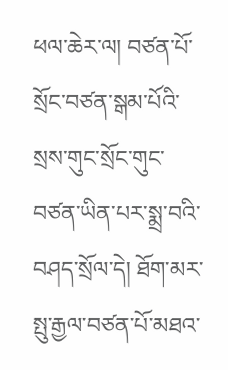ཕལ་ཆེར་ལ། བཙན་པོ་སྲོང་བཙན་སྒམ་པོའི་སྲས་གུང་སྲོང་གུང་བཙན་ཡིན་པར་སྨྲ་བའི་བཤད་སྲོལ་དེ། ཐོག་མར་སྤུ་རྒྱལ་བཙན་པོ་མཐའ་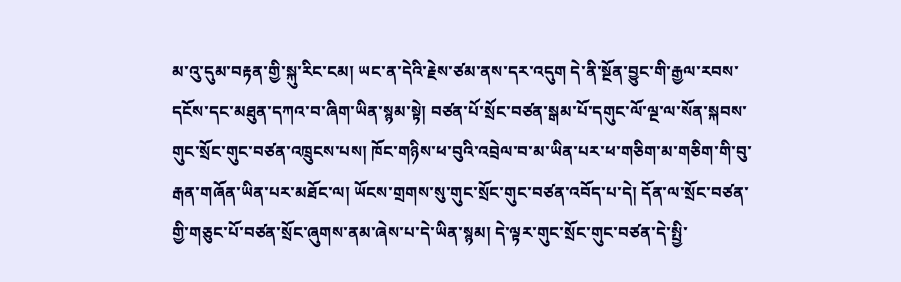མ་འུ་དུམ་བརྟན་གྱི་སྐུ་རིང་ངམ། ཡང་ན་དེའི་རྗེས་ཙམ་ནས་དར་འདུག དེ་ནི་སྔོན་བྱུང་གི་རྒྱལ་རབས་དངོས་དང་མཐུན་དཀའ་བ་ཞིག་ཡིན་སྙམ་སྟེ། བཙན་པོ་སྲོང་བཙན་སྒམ་པོ་དགུང་ལོ་ལྔ་ལ་སོན་སྐབས་གུང་སྲོང་གུང་བཙན་འཁྲུངས་པས། ཁོང་གཉིས་ཕ་བུའི་འབྲེལ་བ་མ་ཡིན་པར་ཕ་གཅིག་མ་གཅིག་གི་བུ་རྒན་གཞོན་ཡིན་པར་མཐོང་ལ། ཡོངས་གྲགས་སུ་གུང་སྲོང་གུང་བཙན་འབོད་པ་དེ། དོན་ལ་སྲོང་བཙན་གྱི་གཅུང་པོ་བཙན་སྲོང་ཞུགས་ནམ་ཞེས་པ་དེ་ཡིན་སྙམ། དེ་ལྟར་གུང་སྲོང་གུང་བཙན་དེ་སྤྱི་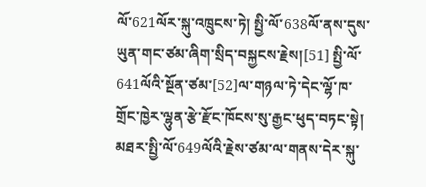ལོ་621ལོར་སྐུ་འཁྲུངས་ཏེ། སྤྱི་ལོ་638ལོ་ནས་དུས་ཡུན་གང་ཙམ་ཞིག་སྲིད་བསྐྱངས་རྗེས།[51] སྤྱི་ལོ་641ལོའི་སྔོན་ཙམ་[52]ལ་གཉལ་ཏེ་དེང་ལྷོ་ཁ་གྲོང་ཁྱེར་ལྷུན་རྩེ་རྫོང་ཁོངས་སུ་རྒྱང་ཕུད་བཏང་སྟེ། མཐར་སྤྱི་ལོ་649ལོའི་རྗེས་ཙམ་ལ་གནས་དེར་སྐུ་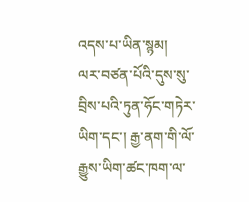འདས་པ་ཡིན་སྙམ།
ལར་བཙན་པོའི་དུས་སུ་བྲིས་པའི་ཏུན་ཧོང་གཏེར་ཡིག་དང་། རྒྱ་ནག་གི་ལོ་རྒྱུས་ཡིག་ཚང་ཁག་ལ་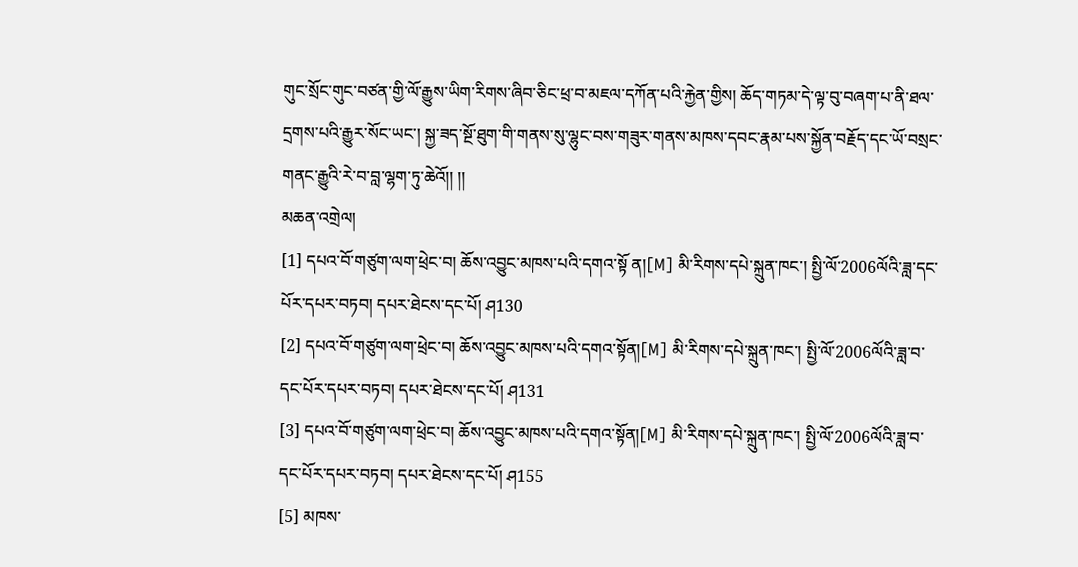གུང་སྲོང་གུང་བཙན་གྱི་ལོ་རྒྱུས་ཡིག་རིགས་ཞིབ་ཅིང་ཕྲ་བ་མཇལ་དཀོན་པའི་རྐྱེན་གྱིས། ཆོད་གཏམ་དེ་ལྟ་བུ་བཞག་པ་ནི་ཐལ་དྲགས་པའི་རྒྱུར་སོང་ཡང་། སྐྱ་ཟད་སྔོ་ཐུག་གི་གནས་སུ་ལྷུང་བས་གཟུར་གནས་མཁས་དབང་རྣམ་པས་སྐྱོན་བརྗོད་དང་ཡོ་བསྲང་གནང་རྒྱུའི་རེ་བ་བླ་ལྷག་ཏུ་ཆེའོ།། །།
མཆན་འགྲེལ།
[1] དཔའ་བོ་གཙུག་ལག་ཕྲེང་བ། ཆོས་འབྱུང་མཁས་པའི་དགའ་སྟོ ན།[M] མི་རིགས་དཔེ་སྐྲུན་ཁང་། སྤྱི་ལོ་2006ལོའི་ཟླ་དང་པོར་དཔར་བཏབ། དཔར་ཐེངས་དང་པོ། ཤ130
[2] དཔའ་བོ་གཙུག་ལག་ཕྲེང་བ། ཆོས་འབྱུང་མཁས་པའི་དགའ་སྟོན།[M] མི་རིགས་དཔེ་སྐྲུན་ཁང་། སྤྱི་ལོ་2006ལོའི་ཟླ་བ་དང་པོར་དཔར་བཏབ། དཔར་ཐེངས་དང་པོ། ཤ131
[3] དཔའ་བོ་གཙུག་ལག་ཕྲེང་བ། ཆོས་འབྱུང་མཁས་པའི་དགའ་སྟོན།[M] མི་རིགས་དཔེ་སྐྲུན་ཁང་། སྤྱི་ལོ་2006ལོའི་ཟླ་བ་དང་པོར་དཔར་བཏབ། དཔར་ཐེངས་དང་པོ། ཤ155
[5] མཁས་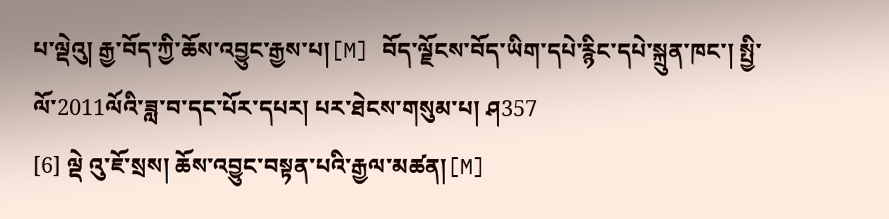པ་ལྡེའུ། རྒྱ་བོད་ཀྱི་ཆོས་འབྱུང་རྒྱས་པ།[M] བོད་ལྗོངས་བོད་ཡིག་དཔེ་རྙིང་དཔེ་སྐྲུན་ཁང་། སྤྱི་ལོ་2011ལོའི་ཟླ་བ་དང་པོར་དཔར། པར་ཐེངས་གསུམ་པ། ཤ357
[6] ལྡེ འུ་ཇོ་སྲས། ཆོས་འབྱུང་བསྟན་པའི་རྒྱལ་མཚན།[M]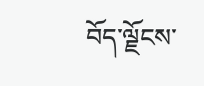བོད་ལྗོངས་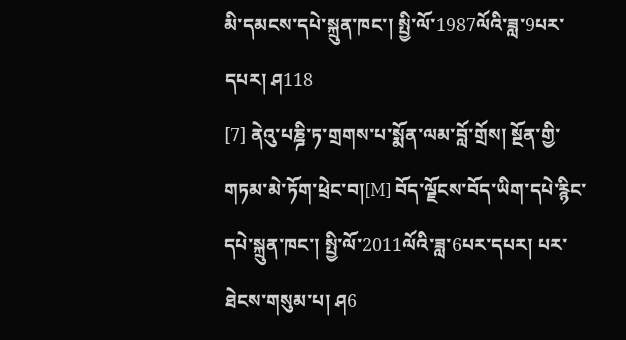མི་དམངས་དཔེ་སྐྲུན་ཁང་། སྤྱི་ལོ་1987ལོའི་ཟླ་9པར་དཔར། ཤ118
[7] ནེའུ་པཎྜི་ཏ་གྲགས་པ་སྨོན་ལམ་བློ་གྲོས། སྔོན་གྱི་གཏམ་མེ་ཏོག་ཕྲེང་བ།[M] བོད་ལྗོངས་བོད་ཡིག་དཔེ་རྙིང་དཔེ་སྐྲུན་ཁང་། སྤྱི་ལོ་2011ལོའི་ཟླ་6པར་དཔར། པར་ཐེངས་གསུམ་པ། ཤ6